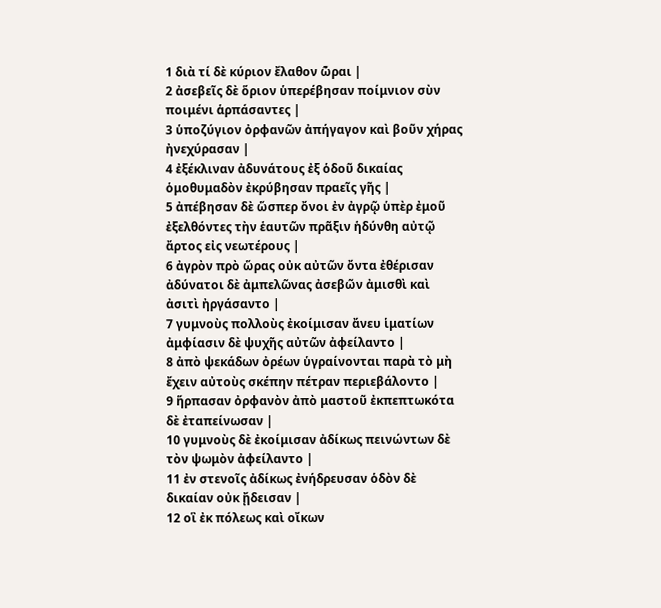1 διὰ τί δὲ κύριον ἔλαθον ὡ̃ραι |
2 ἀσεβει̃ς δὲ ὅριον ὑπερέβησαν ποίμνιον σὺν ποιμένι ἁρπάσαντες |
3 ὑποζύγιον ὀρφανω̃ν ἀπήγαγον καὶ βου̃ν χήρας ἠνεχύρασαν |
4 ἐξέκλιναν ἀδυνάτους ἐξ ὁδου̃ δικαίας ὁμοθυμαδὸν ἐκρύβησαν πραει̃ς γη̃ς |
5 ἀπέβησαν δὲ ὥσπερ ὄνοι ἐν ἀγρω̨̃ ὑπὲρ ἐμου̃ ἐξελθόντες τὴν ἑαυτω̃ν πρα̃ξιν ἡδύνθη αὐτω̨̃ ἄρτος εἰς νεωτέρους |
6 ἀγρὸν πρὸ ὥρας οὐκ αὐτω̃ν ὄντα ἐθέρισαν ἀδύνατοι δὲ ἀμπελω̃νας ἀσεβω̃ν ἀμισθὶ καὶ ἀσιτὶ ἠργάσαντο |
7 γυμνοὺς πολλοὺς ἐκοίμισαν ἄνευ ἱματίων ἀμφίασιν δὲ ψυχη̃ς αὐτω̃ν ἀφείλαντο |
8 ἀπὸ ψεκάδων ὀρέων ὑγραίνονται παρὰ τὸ μὴ ἔχειν αὐτοὺς σκέπην πέτραν περιεβάλοντο |
9 ἥρπασαν ὀρφανὸν ἀπὸ μαστου̃ ἐκπεπτωκότα δὲ ἐταπείνωσαν |
10 γυμνοὺς δὲ ἐκοίμισαν ἀδίκως πεινώντων δὲ τὸν ψωμὸν ἀφείλαντο |
11 ἐν στενοι̃ς ἀδίκως ἐνήδρευσαν ὁδὸν δὲ δικαίαν οὐκ ἤ̨δεισαν |
12 οἳ ἐκ πόλεως καὶ οἴκων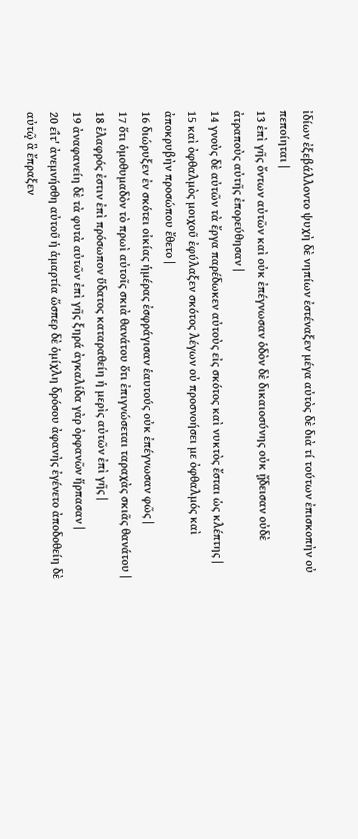ἰδίων ἐξεβάλλοντο ψυχὴ δὲ νηπίων ἐστέναξεν μέγα αὐτὸς δὲ διὰ τί τούτων ἐπισκοπὴν οὐ πεποίηται |
13 ἐπὶ γη̃ς ὄντων αὐτω̃ν καὶ οὐκ ἐπέγνωσαν ὁδὸν δὲ δικαιοσύνης οὐκ ἤ̨δεισαν οὐδὲ ἀτραποὺς αὐτη̃ς ἐπορεύθησαν |
14 γνοὺς δὲ αὐτω̃ν τὰ ἔργα παρέδωκεν αὐτοὺς εἰς σκότος καὶ νυκτὸς ἔσται ὡς κλέπτης |
15 καὶ ὀφθαλμὸς μοιχου̃ ἐφύλαξεν σκότος λέγων οὐ προσνοήσει με ὀφθαλμός καὶ ἀποκρυβὴν προσώπου ἔθετο |
16 διώρυξεν ἐν σκότει οἰκίας ἡμέρας ἐσφράγισαν ἑαυτούς οὐκ ἐπέγνωσαν φω̃ς |
17 ὅτι ὁμοθυμαδὸν τὸ πρωὶ αὐτοι̃ς σκιὰ θανάτου ὅτι ἐπιγνώσεται ταραχὰς σκια̃ς θανάτου |
18 ἐλαφρός ἐστιν ἐπὶ πρόσωπον ὕδατος καταραθείη ἡ μερὶς αὐτω̃ν ἐπὶ γη̃ς |
19 ἀναφανείη δὲ τὰ φυτὰ αὐτω̃ν ἐπὶ γη̃ς ξηρά ἀγκαλίδα γὰρ ὀρφανω̃ν ἥρπασαν |
20 εἰ̃τ' ἀνεμνήσθη αὐτου̃ ἡ ἁμαρτία ὥσπερ δὲ ὁμίχλη δρόσου ἀφανὴς ἐγένετο ἀποδοθείη δὲ αὐτω̨̃ ἃ ἔπραξεν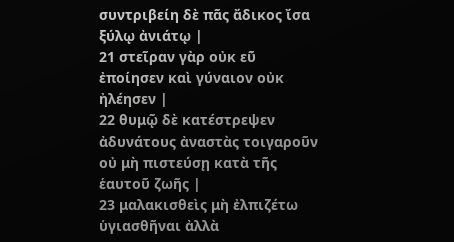συντριβείη δὲ πα̃ς ἄδικος ἴσα ξύλω̨ ἀνιάτω̨ |
21 στει̃ραν γὰρ οὐκ εὐ̃ ἐποίησεν καὶ γύναιον οὐκ ἠλέησεν |
22 θυμω̨̃ δὲ κατέστρεψεν ἀδυνάτους ἀναστὰς τοιγαρου̃ν οὐ μὴ πιστεύση̨ κατὰ τη̃ς ἑαυτου̃ ζωη̃ς |
23 μαλακισθεὶς μὴ ἐλπιζέτω ὑγιασθη̃ναι ἀλλὰ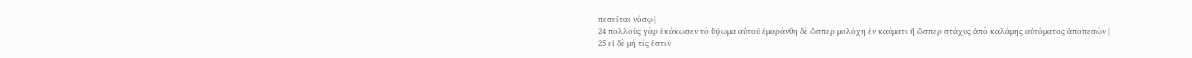πεσει̃ται νόσω̨ |
24 πολλοὺς γὰρ ἐκάκωσεν τὸ ὕψωμα αὐτου̃ ἐμαράνθη δὲ ὥσπερ μολόχη ἐν καύματι ἢ ὥσπερ στάχυς ἀπὸ καλάμης αὐτόματος ἀποπεσών |
25 εἰ δὲ μή τίς ἐστιν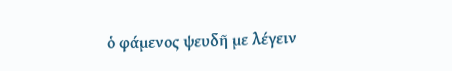ὁ φάμενος ψευδη̃ με λέγειν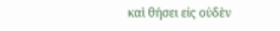καὶ θήσει εἰς οὐδὲν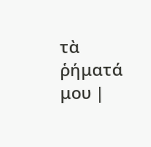τὰ ῥήματά μου |